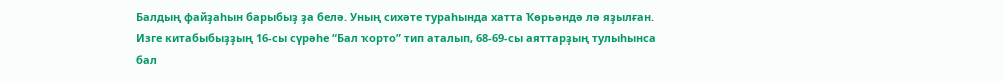Балдың файҙаһын барыбыҙ ҙа белә. Уның сихәте тураһында хатта Ҡөрьәндә лә яҙылған. Изге китабыбыҙҙың 16-сы сүрәһе “Бал ҡорто” тип аталып, 68-69-сы аяттарҙың тулыһынса бал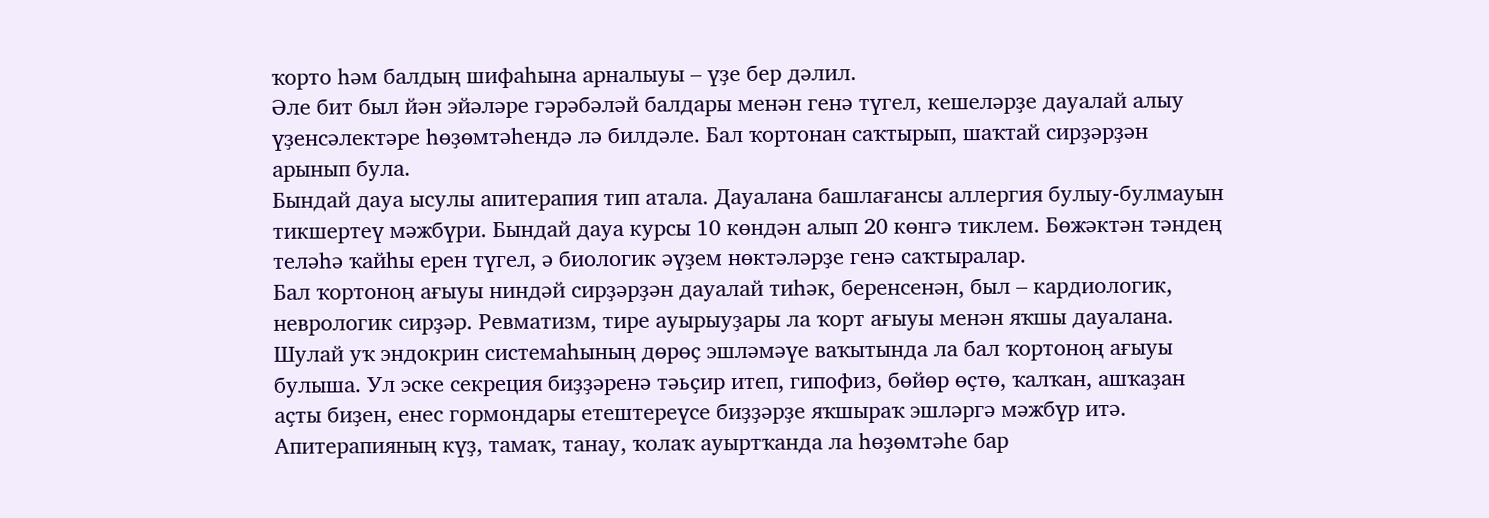ҡорто һәм балдың шифаһына арналыуы – үҙе бер дәлил.
Әле бит был йән эйәләре гәрәбәләй балдары менән генә түгел, кешеләрҙе дауалай алыу үҙенсәлектәре һөҙөмтәһендә лә билдәле. Бал ҡортонан саҡтырып, шаҡтай сирҙәрҙән арынып була.
Бындай дауа ысулы апитерапия тип атала. Дауалана башлағансы аллергия булыу-булмауын тикшертеү мәжбүри. Бындай дауа курсы 10 көндән алып 20 көнгә тиклем. Бөжәктән тәндең теләһә ҡайһы ерен түгел, ә биологик әүҙем нөктәләрҙе генә саҡтыралар.
Бал ҡортоноң ағыуы ниндәй сирҙәрҙән дауалай тиһәк, беренсенән, был – кардиологик, неврологик сирҙәр. Ревматизм, тире ауырыуҙары ла ҡорт ағыуы менән яҡшы дауалана. Шулай уҡ эндокрин системаһының дөрөҫ эшләмәүе ваҡытында ла бал ҡортоноң ағыуы булыша. Ул эске секреция биҙҙәренә тәьҫир итеп, гипофиз, бөйөр өҫтө, ҡалҡан, ашҡаҙан аҫты биҙен, енес гормондары етештереүсе биҙҙәрҙе яҡшыраҡ эшләргә мәжбүр итә. Апитерапияның күҙ, тамаҡ, танау, ҡолаҡ ауыртҡанда ла һөҙөмтәһе бар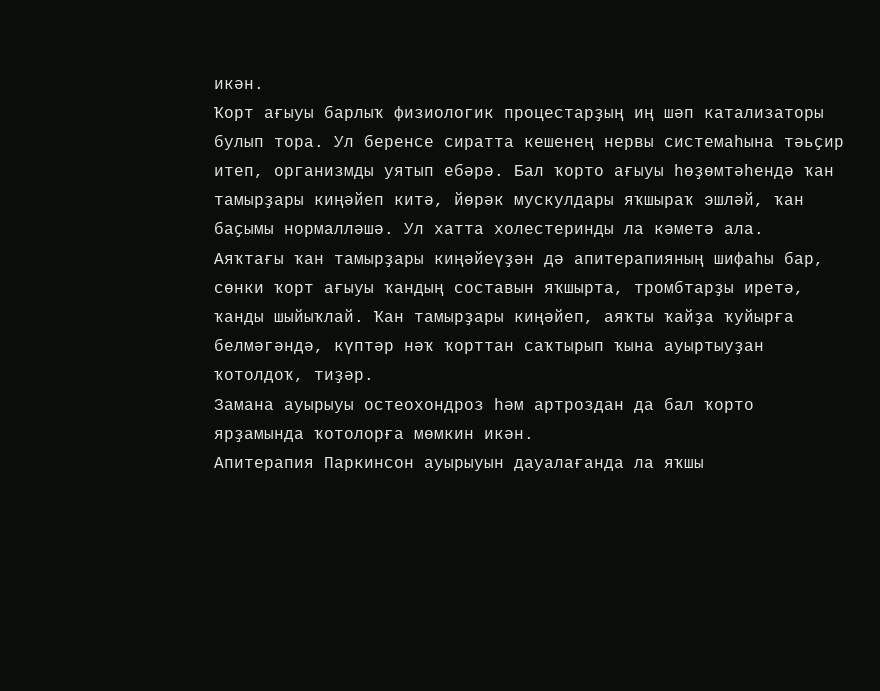икән.
Ҡорт ағыуы барлыҡ физиологик процестарҙың иң шәп катализаторы булып тора. Ул беренсе сиратта кешенең нервы системаһына тәьҫир итеп, организмды уятып ебәрә. Бал ҡорто ағыуы һөҙөмтәһендә ҡан тамырҙары киңәйеп китә, йөрәк мускулдары яҡшыраҡ эшләй, ҡан баҫымы нормалләшә. Ул хатта холестеринды ла кәметә ала.
Аяҡтағы ҡан тамырҙары киңәйеүҙән дә апитерапияның шифаһы бар, сөнки ҡорт ағыуы ҡандың составын яҡшырта, тромбтарҙы иретә, ҡанды шыйыҡлай. Ҡан тамырҙары киңәйеп, аяҡты ҡайҙа ҡуйырға белмәгәндә, күптәр нәҡ ҡорттан саҡтырып ҡына ауыртыуҙан ҡотолдоҡ, тиҙәр.
Замана ауырыуы остеохондроз һәм артроздан да бал ҡорто ярҙамында ҡотолорға мөмкин икән.
Апитерапия Паркинсон ауырыуын дауалағанда ла яҡшы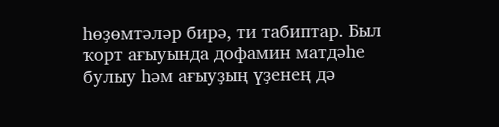һөҙөмтәләр бирә, ти табиптар. Был ҡорт ағыуында дофамин матдәһе булыу һәм ағыуҙың үҙенең дә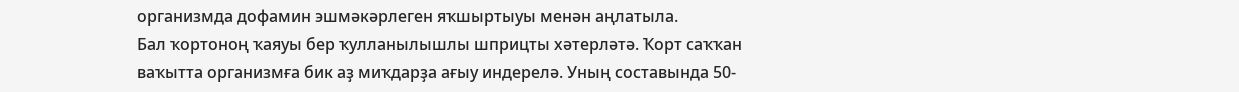организмда дофамин эшмәкәрлеген яҡшыртыуы менән аңлатыла.
Бал ҡортоноң ҡаяуы бер ҡулланылышлы шприцты хәтерләтә. Ҡорт саҡҡан ваҡытта организмға бик аҙ миҡдарҙа ағыу индерелә. Уның составында 50-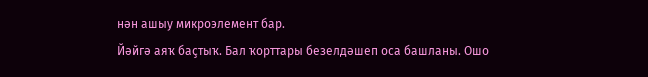нән ашыу микроэлемент бар.
Йәйгә аяҡ баҫтыҡ. Бал ҡорттары безелдәшеп оса башланы. Ошо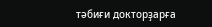тәбиғи докторҙарға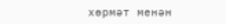хөрмәт менән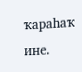ҡараһаҡ ине.